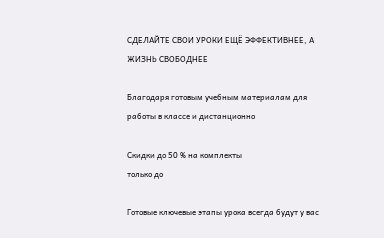СДЕЛАЙТЕ СВОИ УРОКИ ЕЩЁ ЭФФЕКТИВНЕЕ, А ЖИЗНЬ СВОБОДНЕЕ

Благодаря готовым учебным материалам для работы в классе и дистанционно

Скидки до 50 % на комплекты
только до

Готовые ключевые этапы урока всегда будут у вас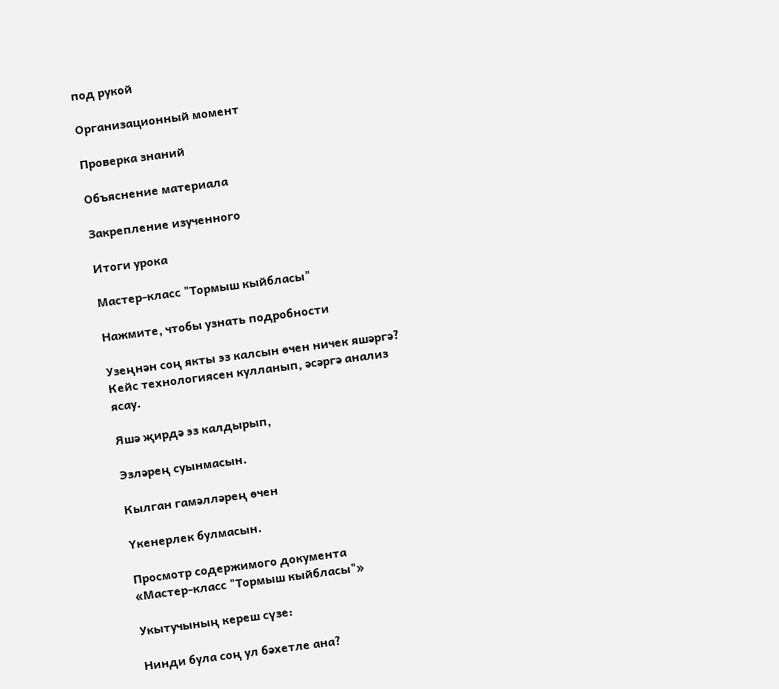под рукой

Организационный момент

Проверка знаний

Объяснение материала

Закрепление изученного

Итоги урока

Мастер-класс "Тормыш кыйбласы"

Нажмите, чтобы узнать подробности

Узеңнән соң якты эз калсын өчен ничек яшәргә? Кейс технологиясен кулланып, әсәргә анализ ясау.

Яшә җирдә эз калдырып,

Эзләрең суынмасын.

Кылган гамәлләрең өчен

Үкенерлек булмасын.

Просмотр содержимого документа
«Мастер-класс "Тормыш кыйбласы"»

Укытучының кереш сүзе:

Нинди була соң ул бәхетле ана?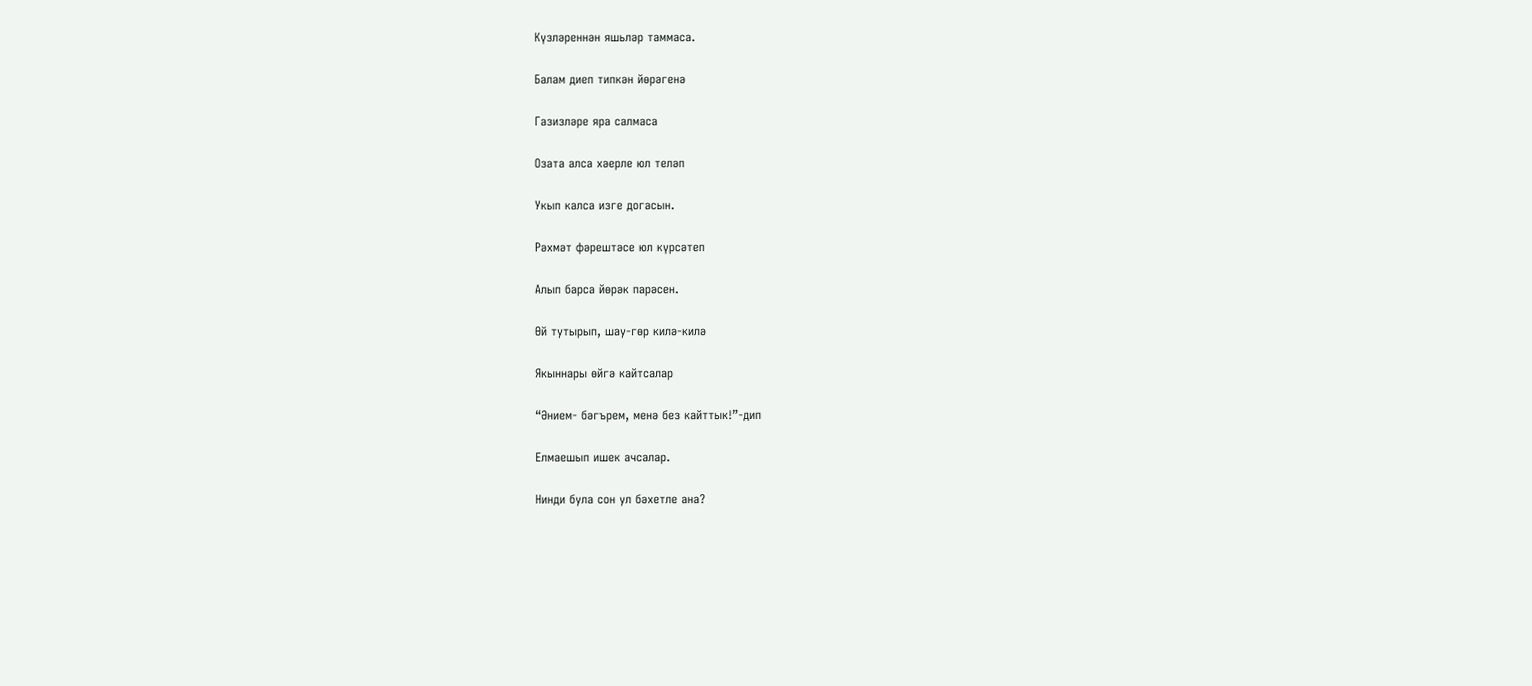Күзләреннән яшьләр таммаса.

Балам диеп типкән йөрәгенә

Газизләре яра салмаса

Озата алса хәерле юл теләп

Укып калса изге догасын.

Рәхмәт фәрештәсе юл күрсәтеп

Алып барса йөрәк парәсен.

Өй тутырып, шау-гөр килә-килә

Якыннары өйгә кайтсалар

“Әнием- бәгърем, менә без кайттык!”-дип

Елмаешып ишек ачсалар.

Нинди була сон ул бәхетле ана?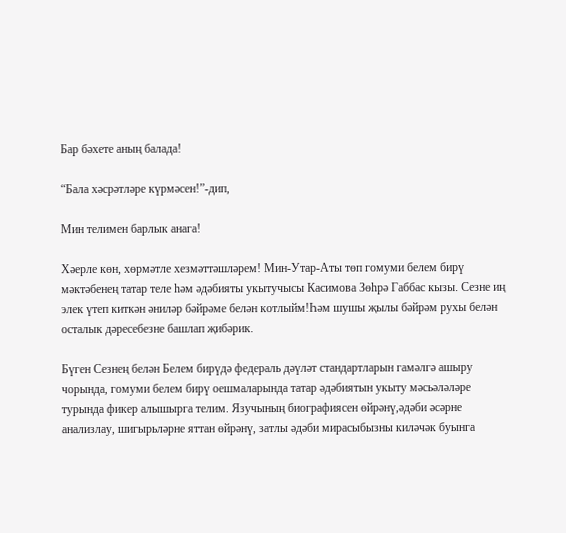Бар бәхете аның балада!

“Бала хәсрәтләре күрмәсен!”-дип,

Мин телимен барлык анага!

Хәерле көн, хөрмәтле хезмәттәшләрем! Мин-Утар-Аты төп гомуми белем бирү мәктәбенең татар теле һәм әдәбияты укытучысы Касимова Зөһрә Габбас кызы. Сезне иң элек үтеп киткән әниләр бәйрәме белән котлыйм!Һәм шушы җылы бәйрәм рухы белән осталык дәресебезне башлап җибәрик.

Бүген Сезнең белән Белем бирүдә федераль дәүләт стандартларын гамәлгә ашыру чорында, гомуми белем бирү оешмаларында татар әдәбиятын укыту мәсьәләләре турында фикер алышырга телим. Язучының биографиясен өйрәнү,әдәби әсәрне анализлау, шигырьләрне яттан өйрәнү, затлы әдәби мирасыбызны киләчәк буынга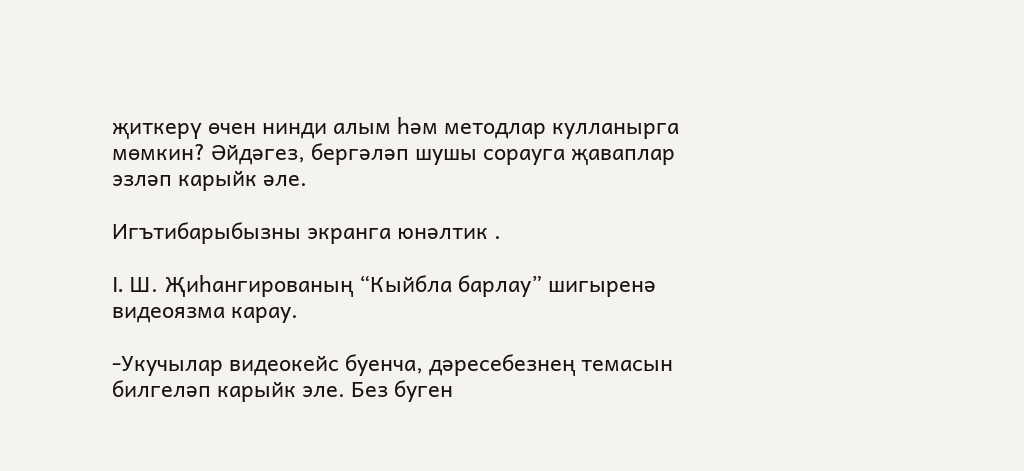җиткерү өчен нинди алым һәм методлар кулланырга мөмкин? Әйдәгез, бергәләп шушы сорауга җаваплар эзләп карыйк әле.

Игътибарыбызны экранга юнәлтик .

I. Ш. Җиһангированың “Кыйбла барлау” шигыренә видеоязма карау.

-Укучылар видеокейс буенча, дәресебезнең темасын билгеләп карыйк эле. Без буген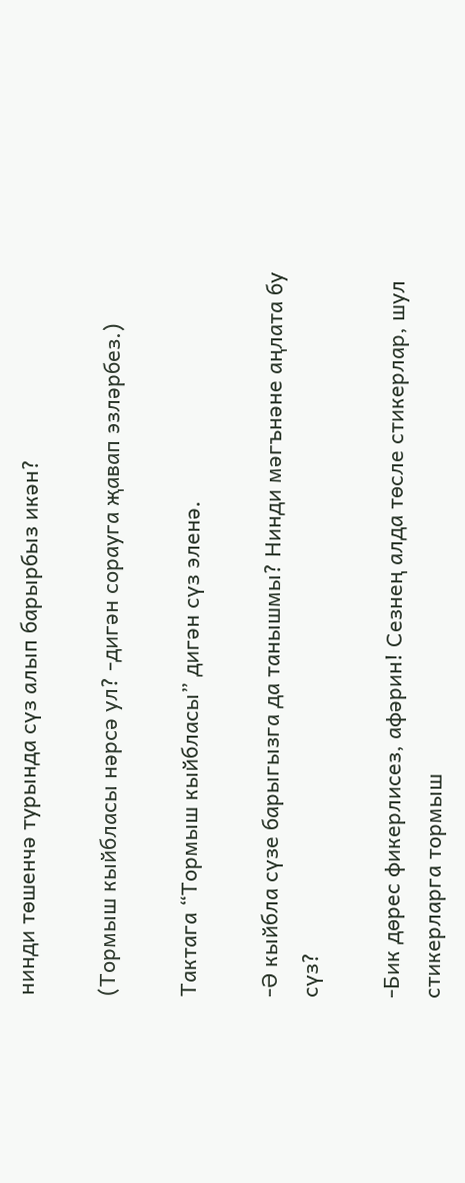нинди төшенчә турында сүз алып барырбыз икән?

(Тормыш кыйбласы нәрсә ул? -дигән сорауга җавап эзләрбез.)

Тактага “Тормыш кыйбласы” дигән сүз эленә.

-Ә кыйбла сүзе барыгызга да танышмы? Нинди мәгънәне аңлата бу сүз?

-Бик дөрес фикерлисез, афәрин! Сезнең алда төсле стикерлар, шул стикерларга тормыш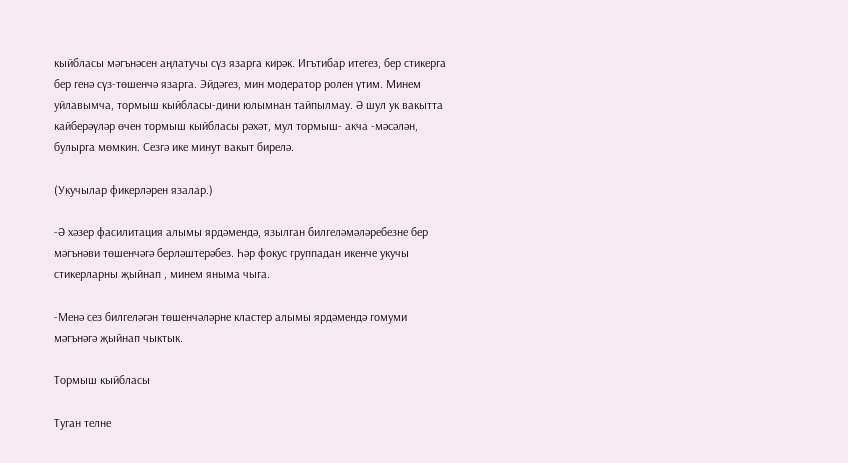кыйбласы мәгънәсен аңлатучы сүз язарга кирәк. Игътибар итегез, бер стикерга бер генә сүз-төшенчә язарга. Эйдәгез, мин модератор ролен үтим. Минем уйлавымча, тормыш кыйбласы-дини юлымнан тайпылмау. Ә шул ук вакытта кайберәүләр өчен тормыш кыйбласы рәхәт, мул тормыш- акча -мәсәлән, булырга мөмкин. Сезгә ике минут вакыт бирелә.

(Укучылар фикерләрен язалар.)

-Ә хәзер фасилитация алымы ярдәмендә, язылган билгеләмәләребезне бер мәгънәви төшенчәгә берләштерәбез. Һәр фокус группадан икенче укучы стикерларны җыйнап , минем яныма чыга.

-Менә сез билгеләгән төшенчәләрне кластер алымы ярдәмендә гомуми мәгънәгә җыйнап чыктык.

Тормыш кыйбласы

Туган телне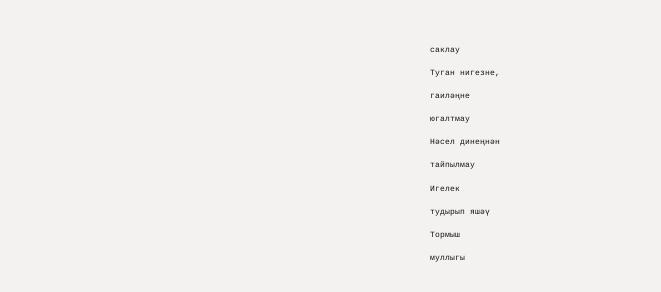саклау

Туган нигезне,

гаиләңне

югалтмау

Нәсел динеңнән

тайпылмау

Игелек

тудырып яшәү

Тормыш

муллыгы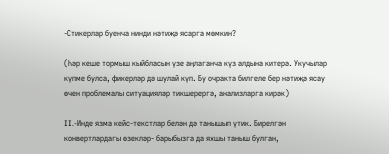-Стикерлар буенча нинди нәтиҗә ясарга мөмкин?

(Һәр кеше тормыш кыйбласын үзе аңлаганча күз алдына китерә. Укучылар күпме булса, фикерләр дә шулай күп. Бу очракта билгеле бер нәтиҗә ясау өчен проблемалы ситуацияләр тикшерергә, анализларга кирәк)

II.-Инде язма кейс-текстлар белән дә танышып үтик. Бирелгән конвертлардагы өзекләр- барыбызга да яхшы таныш булган,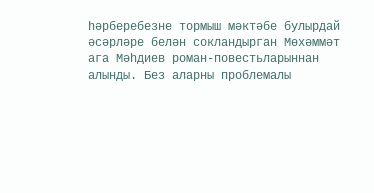һәрберебезне тормыш мәктәбе булырдай әсәрләре белән сокландырган Мөхәммәт ага Мәһдиев роман-повестьларыннан алынды. Без аларны проблемалы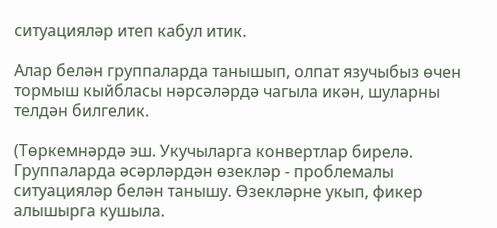ситуацияләр итеп кабул итик.

Алар белән группаларда танышып, олпат язучыбыз өчен тормыш кыйбласы нәрсәләрдә чагыла икән, шуларны телдән билгелик.

(Төркемнәрдә эш. Укучыларга конвертлар бирелә. Группаларда әсәрләрдән өзекләр - проблемалы ситуацияләр белән танышу. Өзекләрне укып, фикер алышырга кушыла.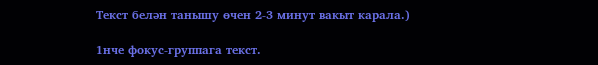Текст белән танышу өчен 2-3 минут вакыт карала.)

1нче фокус-группага текст.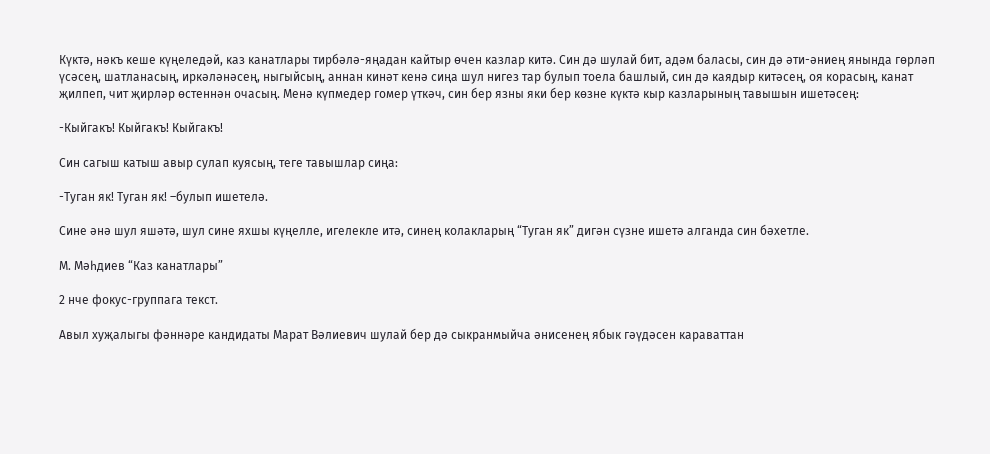Күктә, нәкъ кеше күңеледәй, каз канатлары тирбәлә-яңадан кайтыр өчен казлар китә. Син дә шулай бит, адәм баласы, син дә әти-әниең янында гөрләп үсәсең, шатланасың, иркәләнәсең, ныгыйсың, аннан кинәт кенә сиңа шул нигез тар булып тоела башлый, син дә каядыр китәсең, оя корасың, канат җилпеп, чит җирләр өстеннән очасың. Менә күпмедер гомер үткәч, син бер язны яки бер көзне күктә кыр казларының тавышын ишетәсең:

-Кыйгакъ! Кыйгакъ! Кыйгакъ!

Син сагыш катыш авыр сулап куясың, теге тавышлар сиңа:

-Туган як! Туган як! –булып ишетелә.

Сине әнә шул яшәтә, шул сине яхшы күңелле, игелекле итә, синең колакларың “Туган як” дигән сүзне ишетә алганда син бәхетле.

М. Мәһдиев “Каз канатлары”

2 нче фокус-группага текст.

Авыл хуҗалыгы фәннәре кандидаты Марат Вәлиевич шулай бер дә сыкранмыйча әнисенең ябык гәүдәсен караваттан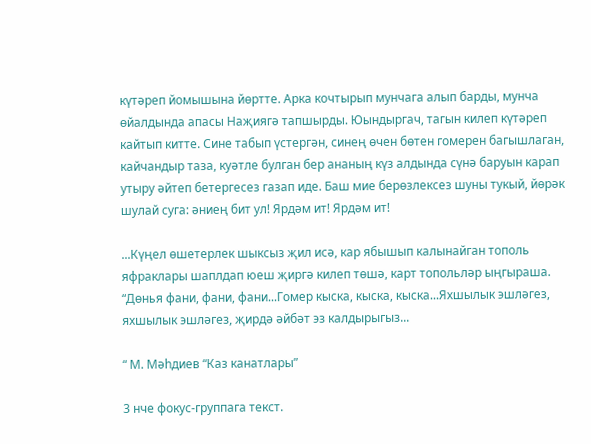күтәреп йомышына йөртте. Арка кочтырып мунчага алып барды, мунча өйалдында апасы Наҗиягә тапшырды. Юындыргач, тагын килеп күтәреп кайтып китте. Сине табып үстергән, синең өчен бөтен гомерен багышлаган, кайчандыр таза, куәтле булган бер ананың күз алдында сүнә баруын карап утыру әйтеп бетергесез газап иде. Баш мие берөзлексез шуны тукый, йөрәк шулай суга: әниең бит ул! Ярдәм ит! Ярдәм ит!

...Күңел өшетерлек шыксыз җил исә, кар ябышып калынайган тополь яфраклары шаплдап юеш җиргә килеп төшә, карт топольләр ыңгыраша. “Дөнья фани, фани, фани...Гомер кыска, кыска, кыска...Яхшылык эшләгез, яхшылык эшләгез, җирдә әйбәт эз калдырыгыз...

“ М. Мәһдиев “Каз канатлары”

3 нче фокус-группага текст.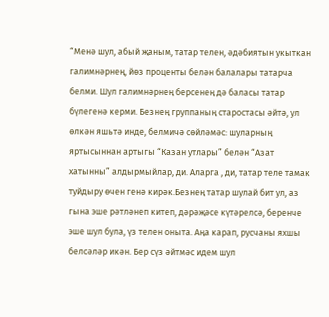“Менә шул, абый җаным, татар телен, әдәбиятын укыткан галимнәрнең, йөз проценты белән балалары татарча белми. Шул галимнәрнең берсенең дә баласы татар бүлегенә керми. Безнең группаның старостасы әйтә, ул өлкән яшьтә инде, белмичә сөйләмәс: шуларның яртысыннан артыгы “Казан утлары” белән “Азат хатынны” алдырмыйлар, ди. Аларга , ди, татар теле тамак туйдыру өчен генә кирәк.Безнең татар шулай бит ул, аз гына эше рәтләнеп китеп, дәрәҗәсе күтәрелсә, беренче эше шул була, үз телен оныта. Аңа карап, русчаны яхшы белсәләр икән. Бер сүз әйтмәс идем шул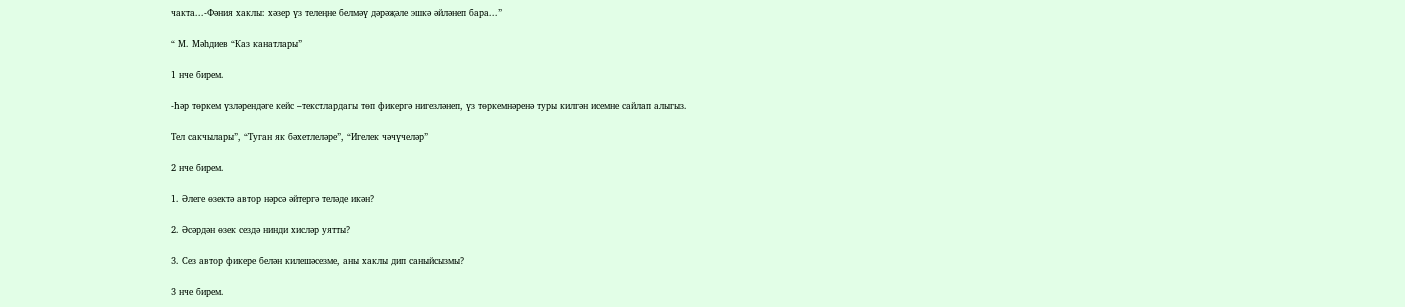чакта...-Фәния хаклы: хәзер үз телеңне белмәү дәрәҗәле эшкә әйләнеп бара...”

“ М. Мәһдиев “Каз канатлары”

1 нче бирем.

-Һәр төркем үзләрендәге кейс –текстлардагы төп фикергә нигезләнеп, үз төркемнәренә туры килгән исемне сайлап алыгыз.

Тел сакчылары”, “Туган як бәхетлеләре”, “Игелек чәчүчеләр”

2 нче бирем.

1. Әлеге өзектә автор нәрсә әйтергә теләде икән?

2. Әсәрдән өзек сездә нинди хисләр уятты?

3. Сез автор фикере белән килешәсезме, аны хаклы дип саныйсызмы?

3 нче бирем.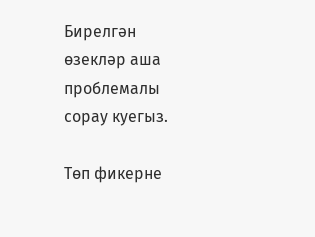Бирелгән өзекләр аша проблемалы сорау куегыз.

Төп фикерне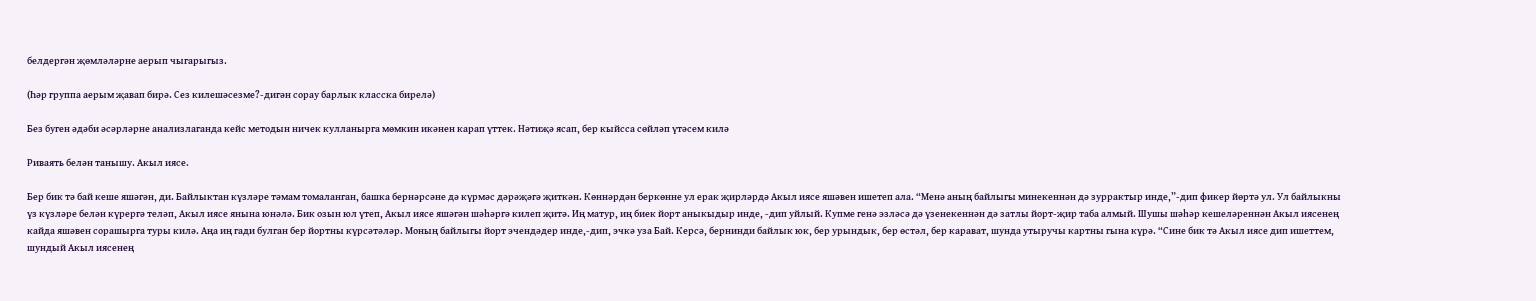белдергән җөмләләрне аерып чыгарыгыз.

(Һәр группа аерым җавап бирә. Сез килешәсезме?-дигән сорау барлык класска бирелә)

Без буген әдәби әсәрләрне анализлаганда кейс методын ничек кулланырга мөмкин икәнен карап үттек. Нәтиҗә ясап, бер кыйсса сөйләп үтәсем килә

Риваять белән танышу. Акыл иясе.

Бер бик тә бай кеше яшәгән, ди. Байлыктан күзләре тәмам томаланган, башка бернәрсәне дә күрмәс дәрәҗәгә җиткән. Көннәрдән беркөнне ул ерак җирләрдә Акыл иясе яшәвен ишетеп ала. “Менә аның байлыгы минекеннән дә зуррактыр инде,”-дип фикер йөртә ул. Ул байлыкны үз күзләре белән күрергә теләп, Акыл иясе янына юнәлә. Бик озын юл үтеп, Акыл иясе яшәгән шәһәргә килеп җитә. Иң матур, иң биек йорт аныкыдыр инде, -дип уйлый. Купме генә эзләсә дә үзенекеннән дә затлы йорт-җир таба алмый. Шушы шәһәр кешеләреннән Акыл иясенең кайда яшәвен сорашырга туры килә. Аңа иң гади булган бер йортны күрсәтәләр. Моның байлыгы йорт эчендәдер инде,-дип, эчкә уза Бай. Керсә, бернинди байлык юк, бер урындык, бер өстәл, бер карават, шунда утыручы картны гына күрә. “Сине бик тә Акыл иясе дип ишеттем, шундый Акыл иясенең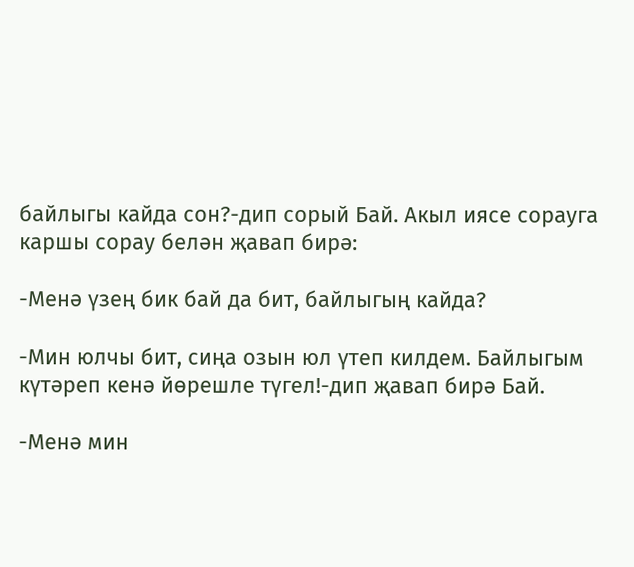байлыгы кайда сон?-дип сорый Бай. Акыл иясе сорауга каршы сорау белән җавап бирә:

-Менә үзең бик бай да бит, байлыгың кайда?

-Мин юлчы бит, сиңа озын юл үтеп килдем. Байлыгым күтәреп кенә йөрешле түгел!-дип җавап бирә Бай.

-Менә мин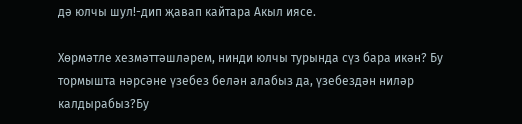дә юлчы шул!-дип җавап кайтара Акыл иясе.

Хөрмәтле хезмәттәшләрем, нинди юлчы турында сүз бара икән? Бу тормышта нәрсәне үзебез белән алабыз да, үзебездән ниләр калдырабыз?Бу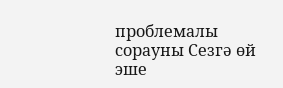проблемалы сорауны Сезгә өй эше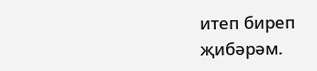итеп биреп җибәрәм.